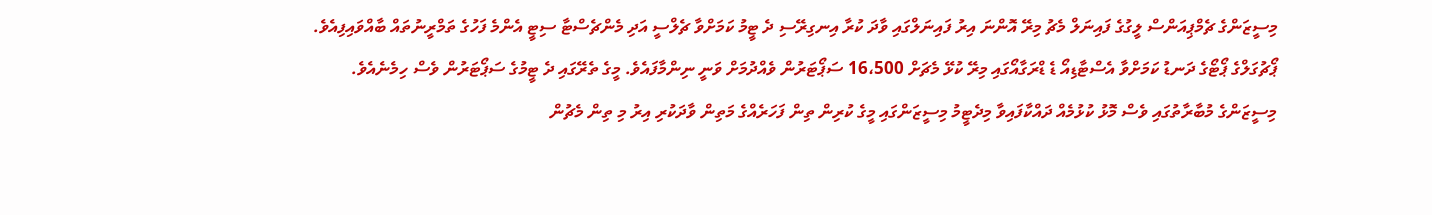މިސީޒަންގެ ޗެމްޕިއަންސް ލީގުގެ ފައިނަލް މެޗު މިރޭ އޮންނަ އިރު ފައިނަލްގައި ވާދަ ކުރާ އިނގިރޭސި ދެ ޓީމު ކަމަށްވާ ޗެލްސީ އަދި މެންޗެސްޓާ ސިޓީ އެންމެ ފަހުގެ ތަމްރީނުތައް ބާއްވައިފިއެވެ.
ޕޯޗުގަލްގެ ޕޯޓޯގެ ދަނޑު ކަމަށްވާ އެސްޓާޑިއޯ ޑެ ޑްރަގާއޯގައި މިރޭ ކުޅޭ މެޗަށް 16،500 ސަޕޯޓަރުން ވެއްދުމަށް ވަނީ ނިންމާފައެވެ. މީގެ ތެރޭގައި ދެ ޓީމުގެ ސަޕޯޓަރުން ވެސް ހިމެނެއެވެ.
މިސީޒަންގެ މުބާރާތުގައި ވެސް މޮޅު ކުޅުމެއް ދައްކާފައިވާ މިދެޓީމު މިސީޒަންގައި މީގެ ކުރިން ތިން ފަހަރެއްގެ މަތިން ވާދަކުރި އިރު މި ތިން މެޗުން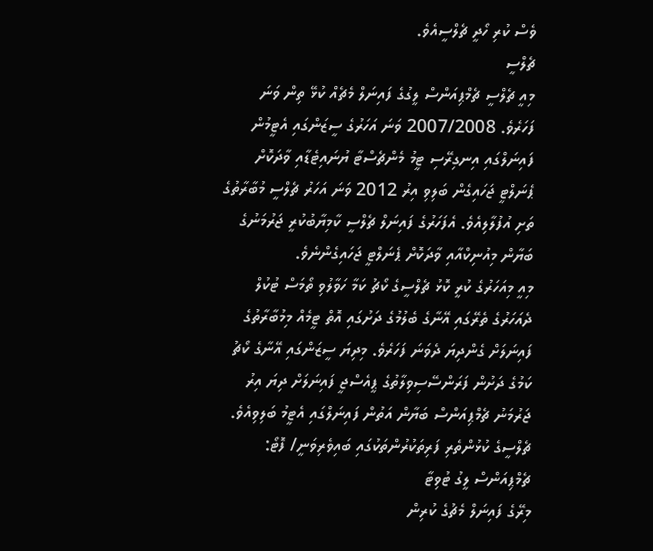ވެސް ކުރި ހޯދީ ޗެލްސީއެވެ.
ޗެލްސީ
މިއީ ޗެލްސީ ޗެމްޕިއަންސް ލީގުގެ ފައިނަލް މެޗެއް ކުޅޭ ތިން ވަނަ ފަހަރެވެ. 2007/2008 ވަނަ އަހަރުގެ ސީޒަންގައި އެޓީމުން ފައިނަލްގައި އިނގިރޭސި ޓީމު މެންޗެސްޓާ ޔުނައިޓެޑާއި ވާދަކޮށް ޕެނަލްޓީ ޖަހައިގެން ބަލިވި އިރު 2012 ވަނަ އަހަރު ޗެލްސީ މުބާރާތުގެ ތަށި އުފުލާލިއެވެ. އެފަހަރުގެ ފައިނަލް ޗެލްސީ ކާމިޔާބުކުރީ ޖަރުމަނުގެ ބަޔާން މިއުނިކްއާއި ވާދަކޮށް ޕެނަލްޓީ ޖަހައިގެންނެވެ.
މިއީ މިއަހަރުގެ ކުރީ ކޮޅު ޗެލްސީގެ ކޯޗު ކަމާ ހަވާލުވި ތޯމަސް ޓުކުލް ދެއަހަރުގެ ތެރޭގައި އޭނާގެ ބެލުމުގެ ދަށުގައި އޮތް ޓީމެއް މިމުބާރާތުގެ ފައިނަލަށް ގެންދިޔަ ދެވަނަ ފަހަރެވެ. މިދިޔަ ސީޒަންގައި އޭނާގެ ކޯޗު ކަމުގެ ދަށުން ފަރަންސޭސިވިލާތުގެ ޕީއެސްޖީ ފައިނަލަށް ދިޔަ އިރު ޖަރުމަނު ޗެމްޕިއަންސް ބަޔާން އަތުން ފައިނަލްގައި އެޓީމު ބަލިވިއެވެ.
ޗެލްސީގެ ކުޅުންތެރި ފަރިތަކުރުންތަކުގައި ބައިވެރިވަނީ/ ފޮޓޯ: ޗެމްޕިއަންސް ލީގު ޓުވިޓާ
މިރޭގެ ފައިނަލް މެޗުގެ ކުރިން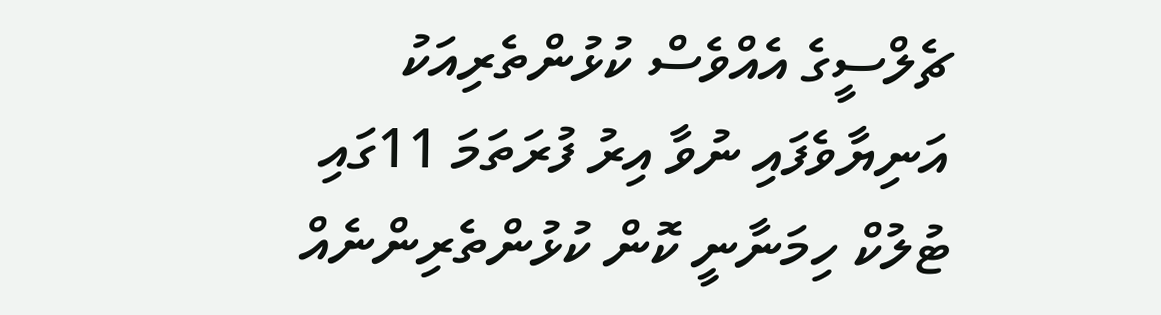ޗެލްސީގެ އެއްވެސް ކުޅުންތެރިއަކު އަނިޔާވެފައި ނުވާ އިރު ފުރަތަމަ 11ގައި ޓުލުކް ހިމަނާނީ ކޮން ކުޅުންތެރިންނެއް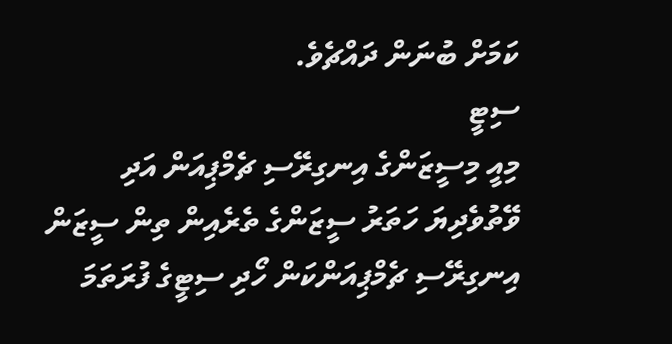ކަމަށް ބުނަން ދައްޗެވެ.
ސިޓީ
މިއީ މިސީޒަންގެ އިނގިރޭސި ޗެމްޕިއަން އަދި ވޭތުވެދިޔަ ހަތަރު ސީޒަންގެ ތެރެއިން ތިން ސީޒަން އިނގިރޭސި ޗެމްޕިއަންކަން ހޯދި ސިޓީގެ ފުރަތަމަ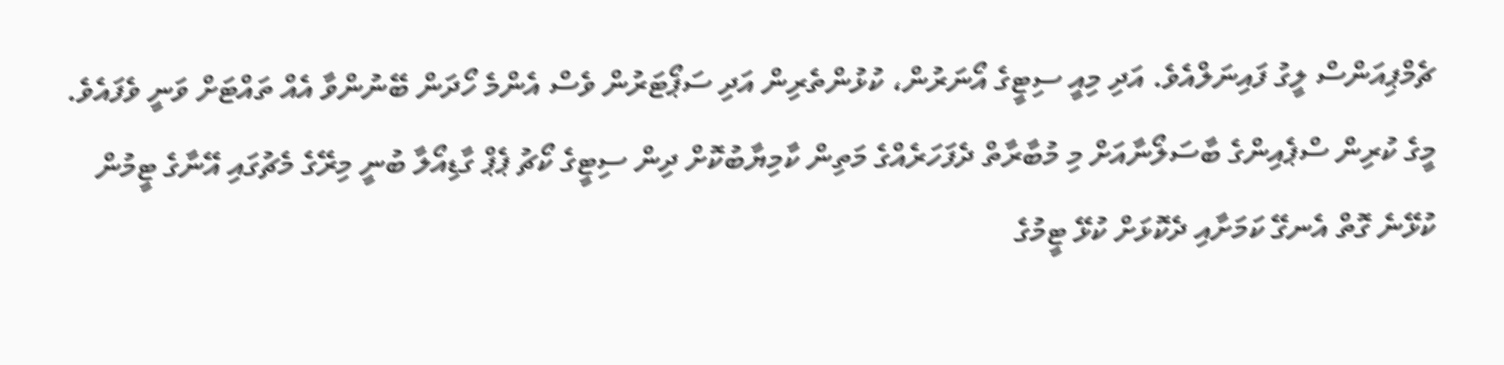ޗެމްޕިއަންސް ލީގު ފައިނަލްއެވެ. އަދި މިއީ ސިޓީގެ އޯނަރުން، ކުޅުންތެރިން އަދި ސަޕޯޓަރުން ވެސް އެންމެ ހޯދަން ބޭނުންވާ އެއް ތައްޓަށް ވަނީ ވެފައެވެ.
މީގެ ކުރިން ސްޕެއިންގެ ބާސަލޯނާއަށް މި މުބާރާތް ދެފަހަރެއްގެ މަތިން ކާމިޔާބުކޮށް ދިން ސިޓީގެ ކޯޗު ޕެޕް ގާޑިއޯލާ ބުނީ މިރޭގެ މެޗުގައި އޭނާގެ ޓީމުން ކުޅޭނެ ގޮތް އެނގޭ ކަމަށާއި ދެކޮޅަށް ކުޅޭ ޓީމުގެ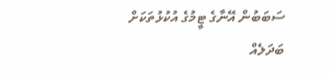ސަބަބުން އޭނާގެ ޓީމުގެ އުކުޅުތަކަށް ބަދަލެއް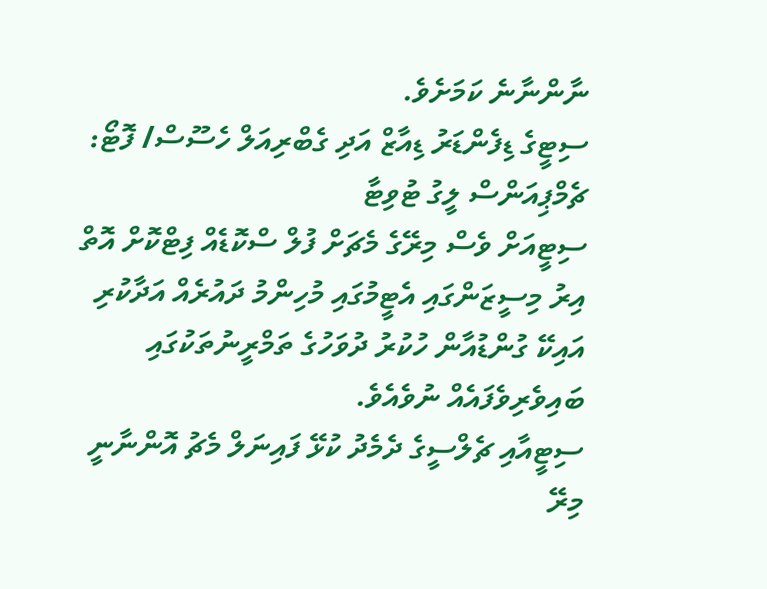ނާންނާނެ ކަމަށެވެ.
ސިޓީގެ ޑިފެންޑަރު ޑިއާޒް އަދި ގެބްރިއަލް ހެސޫސް/ ފޮޓޯ: ޗެމްޕިއަންސް ލީގު ޓުވިޓާ
ސިޓީއަށް ވެސް މިރޭގެ މެޗަށް ފުލް ސްކޮޑެއް ފިޓްކޮށް އޮތް އިރު މިސީޒަންގައި އެޓީމުގައި މުހިންމު ދައުރެއް އަދާކުރި އައިކޭ ގުންޑުއާން ހުކުރު ދުވަހުގެ ތަމްރީނުތަކުގައި ބައިވެރިވެފައެއް ނުވެއެވެ.
ސިޓީއާއި ޗެލްސީގެ ދެމެދު ކުޅޭ ފައިނަލް މެޗު އޮންނާނީ މިރޭ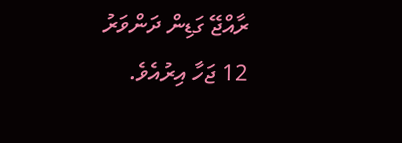ރާއްޖޭ ގަޑިން ދަންވަރު 12 ޖަހާ އިރުއެވެ.